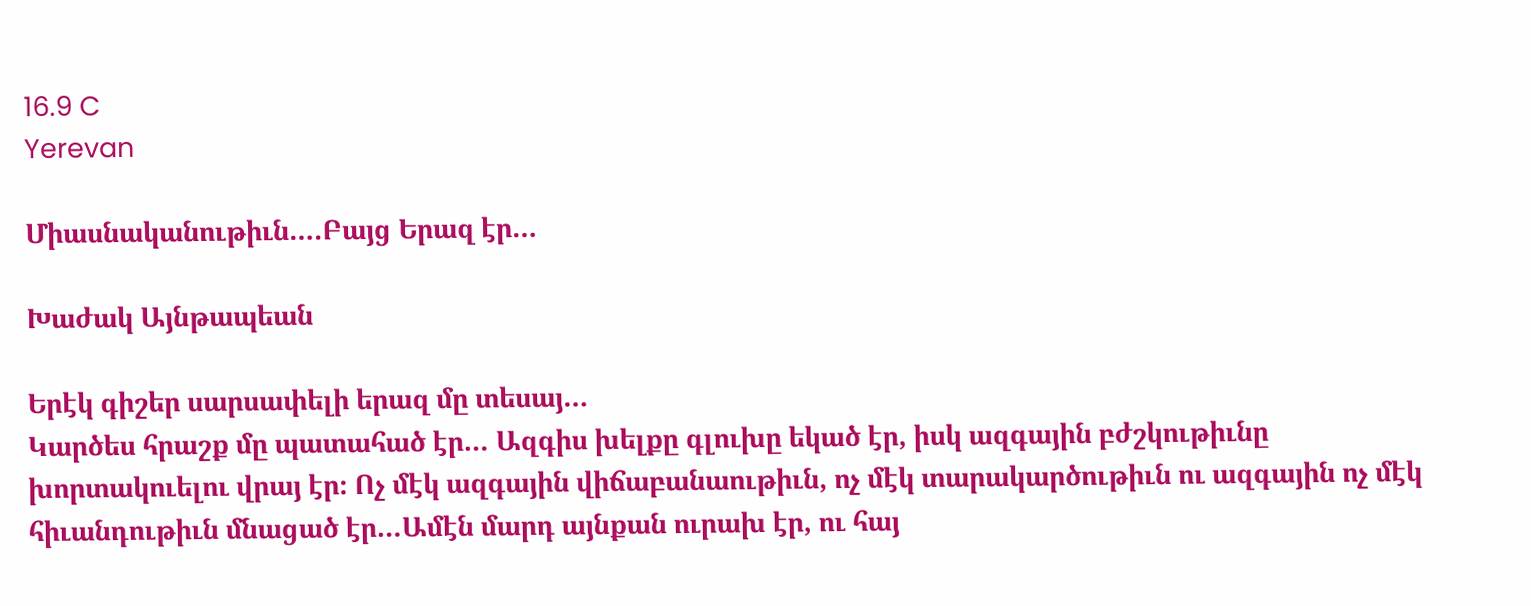16.9 C
Yerevan

Միասնականութիւն….Բայց Երազ էր…

Խաժակ Այնթապեան

Երէկ գիշեր սարսափելի երազ մը տեսայ…
Կարծես հրաշք մը պատահած էր… Ազգիս խելքը գլուխը եկած էր, իսկ ազգային բժշկութիւնը խորտակուելու վրայ էր։ Ոչ մէկ ազգային վիճաբանաութիւն, ոչ մէկ տարակարծութիւն ու ազգային ոչ մէկ հիւանդութիւն մնացած էր…Ամէն մարդ այնքան ուրախ էր, ու հայ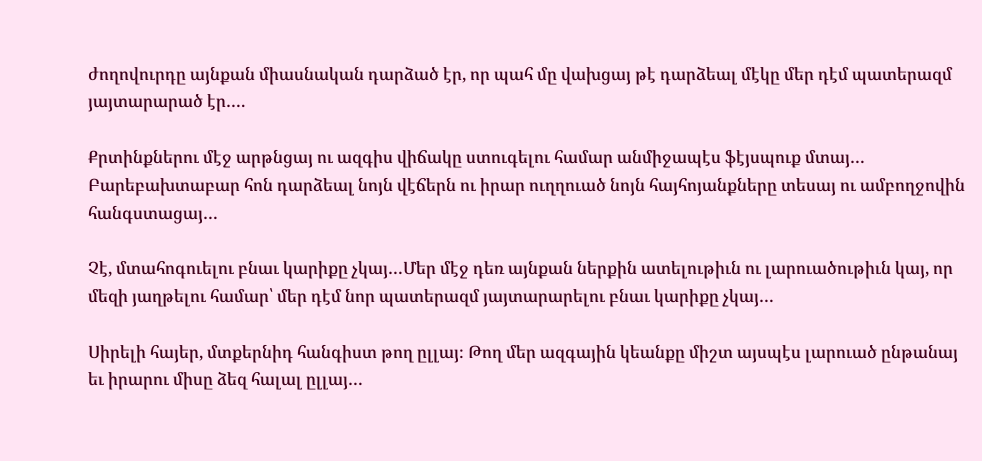ժողովուրդը այնքան միասնական դարձած էր, որ պահ մը վախցայ թէ դարձեալ մէկը մեր դէմ պատերազմ յայտարարած էր….

Քրտինքներու մէջ արթնցայ ու ազգիս վիճակը ստուգելու համար անմիջապէս ֆէյսպուք մտայ… Բարեբախտաբար հոն դարձեալ նոյն վէճերն ու իրար ուղղուած նոյն հայհոյանքները տեսայ ու ամբողջովին հանգստացայ…

Չէ, մտահոգուելու բնաւ կարիքը չկայ…Մեր մէջ դեռ այնքան ներքին ատելութիւն ու լարուածութիւն կայ, որ մեզի յաղթելու համար՝ մեր դէմ նոր պատերազմ յայտարարելու բնաւ կարիքը չկայ…

Սիրելի հայեր, մտքերնիդ հանգիստ թող ըլլայ։ Թող մեր ազգային կեանքը միշտ այսպէս լարուած ընթանայ եւ իրարու միսը ձեզ հալալ ըլլայ…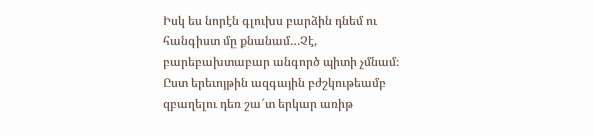Իսկ ես նորէն գլուխս բարձին դնեմ ու հանգիստ մը քնանամ…Չէ, բարեբախտաբար անգործ պիտի չմնամ։ Ըստ երեւոյթին ազգային բժշկութեամբ զբաղելու դեռ շա՜տ երկար առիթ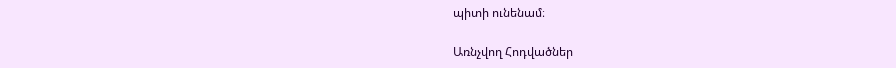պիտի ունենամ։

Առնչվող Հոդվածներ